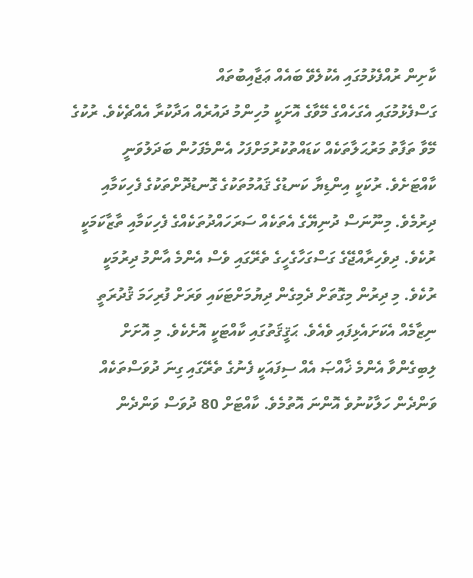ކާށިން ރުއްފެޅުމުގައި އެކުލެވޭ ބައެއް ޢަޖާއިބުތައް
ގަސްފެޅުމުގައި އެގަހެއްގެ މޭވާގެ އޮށަކީ މުހިންމު ދައުރެއް އަދާކުރާ އެއްޗެކެވެ. ރުކުގެ މޭވާ ތަފާތު މަރުޙަލާތަކެއް ކަޑައްތުކުރުމަށްފަހު އެންމެފަހުން ބަދަލުވަނީ ކާއްޓަށެވެ. ރުކަކީ އިންޑިޔާ ކަނޑުގެ ޤައުމުތަކުގެ ގޮނޑުދޮށްތަކުގެ ފެހިކަމާއި ދިރުމެވެ. މިނޫނަސް ދުނިޔޭގެ އެތަކެއް ސަރަހައްދުތަކެއްގެ ފެހިކަމާއި ތާޒާކަމަކީ ރުކެވެ. ދިވެހިރާއްޖޭގެ ގަސްގަހާގެހީގެ ތެރޭގައި ވެސް އެންމެ އާންމު ދިރުމަކީ ރުކެވެ. މި ދިރުން މިގޮތަށް ދެމިގެން ދިޔުމަށްޓަކައި ވަރަށް ފުރިހަމަ ޤުދުރަތީ ނިޒާމެއް އެކަށައެޅިފައި ވެއެވެ. ޙަޤީޤަތުގައި ކާއްޓަކީ އޮށެކެވެ. މި އޮށަށް ލިބިގެންވާ އެންމެ ޚާއްޞަ އެއް ސިފައަކީ ފެނުގެ ތެރޭގައި ގިނަ ދުވަސްތަކެއް ވަންދެން ހަލާކުނުވެ އޮންނަ އޮތުމެވެ. ކާއްޓަށް 80 ދުވަސް ވަންދެން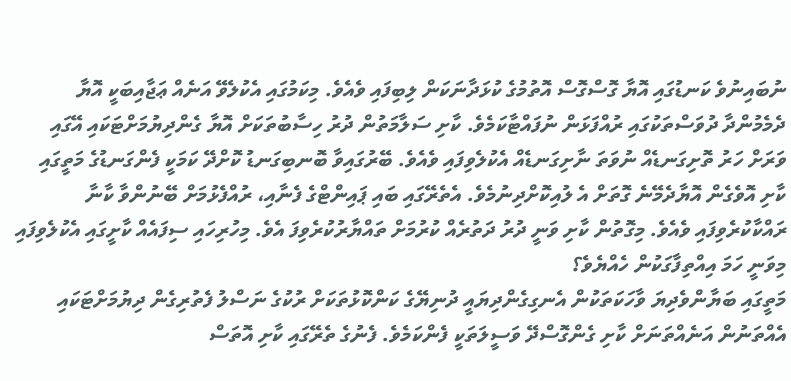ނުބައިނުވެ ކަނޑުގައި އޮޔާ ގޮސްގޮސް އޮތުމުގެ ކުޅަދާނަކަން ލިބިފައި ވެއެވެ. މިކަމުގައި އެކުލެވޭ އަނެއް ޢަޖާއިބަކީ އޮޔާ ދެމެމުންދާ ދުވަސްތަކުގައި ރުއްފަޅަން ނުފައްޓާކަމެވެ. ކާށި ސަލާމަތުން ދުރު ހިސާބުތަކަށް އޮޔާ ގެންދިޔުމަށްޓަކައި އޭގައި ވަރަށް ހަރު ތޮށިގަނޑެއް ނުވަތަ ނާށިގަނޑެއް އެކުލެވިފައި ވެއެވެ. ބޭރުގައިވާ ބޮނބިގަނޑު ކޮށްދޭ ކަމަކީ ފެންގަނޑުގެ މަތީގައި ކާށި އޮވެގެން އޮޔާދެމޭނެ ގޮތަށް އެ ލުއިކޮށްދިނުމެވެ. އެތެރޭގައި ބައި ޕައިންޓްގެ ފެނާއި، ރުއްފެޅުމަށް ބޭނުންވާ ކާނާ ރައްކާކުރެވިފައި ވެއެވެ. މިގޮތުން ކާށި ވަނީ ދުރު ދަތުރެއް ކުރުމަށް ތައްޔާރުކުރެވިފަ އެވެ. މިހުރިހައި ސިފައެއް ކާށީގައި އެކުލެވިފައި މިވަނީ ހަމަ އިއްތިފާގަކުން ހެއްޔެވެ؟
މަތީގައި ބަޔާންވެދިޔަ ވާހަކަތަކުން އެނގިގެންދިޔައީ ދުނިޔޭގެ ކަންކޮޅުތަކަށް ރުކުގެ ނަސްލު ފެތުރިގެން ދިޔުމަށްޓަކައި އެއްތަނުން އަނެއްތަނަށް ކާށި ގެންގޮސްދޭ ވަސީލަތަކީ ފެންކަމެވެ. ފެނުގެ ތެރޭގައި ކާށި އޮތަސް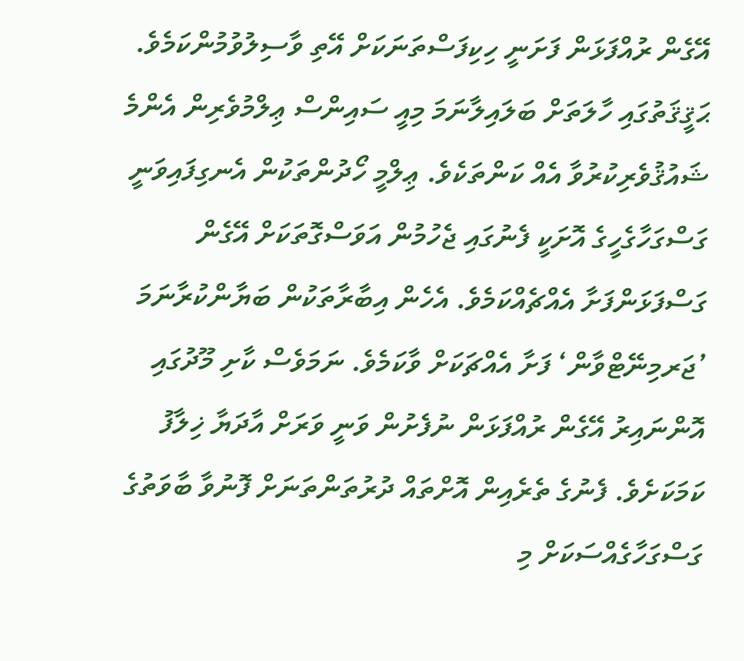އޭގެން ރުއްފަޅަން ފަށަނީ ހިކިފަސްތަނަކަށް އޭތި ވާސިލުވުމުންކަމެވެ. ޙަޤީޤަތުގައި ހާލަތަށް ބަލައިލާނަމަ މިއީ ސައިންސް ޢިލްމުވެރިން އެންމެ ޝައުޤުވެރިކުރުވާ އެއް ކަންތަކެވެ. ޢިލްމީ ހޯދުންތަކުން އެނގިފައިވަނީ ގަސްގަހާގެހީގެ އޮށަކީ ފެނުގައި ޖެހުމުން އަވަސްގޮތަކަށް އޭގެން ގަސްފަޅަންފަށާ އެއްޗެއްކަމެވެ. އެހެން އިބާރާތަކުން ބަޔާންކުރާނަމަ ’ޖަރމިނޭޓްވާން‘ ފަށާ އެއްޗަކަށް ވާކަމެވެ. ނަމަވެސް ކާށި މޫދުގައި އޮންނައިރު އޭގެން ރުއްފަޅަން ނުފެށުން ވަނީ ވަރަށް އާދަޔާ ޚިލާފު ކަމަކަށެވެ. ފެނުގެ ތެރެއިން އޮށްތައް ދުރުތަންތަނަށް ފޮނުވާ ބާވަތުގެ ގަސްގަހާގެއްސަކަށް މި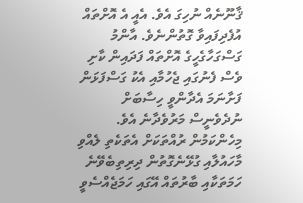ޤާނޫނެއް ނުހިގަ އެވެ. އެއީ އެ އޮށްތައް އުފެދިފައިވާ ގޮތުންނެވެ. އާންމު ގަސްގަހާގެހީގެ އޮށްތައް ފަދައިން ކާށި ވެސް ފެނުގައި ޖެހުމާއި އެކު ގަސްފަޅަން ފަށާނަމަ އެދާންވީ ހިސާބަށް ނުދެވެނީސް މަރުވެދާނެ އެވެ. މިހެންކަމުން ރުއްތަކަށް އެތަކެތި ލެއްވި މާހައުލާއި ގުޅޭނެގޮތުން ދިރިތިބެވޭނެ ހަމަތަކާއި ބާރުތައް އޭގައި ހަމަޖެއްސެވީ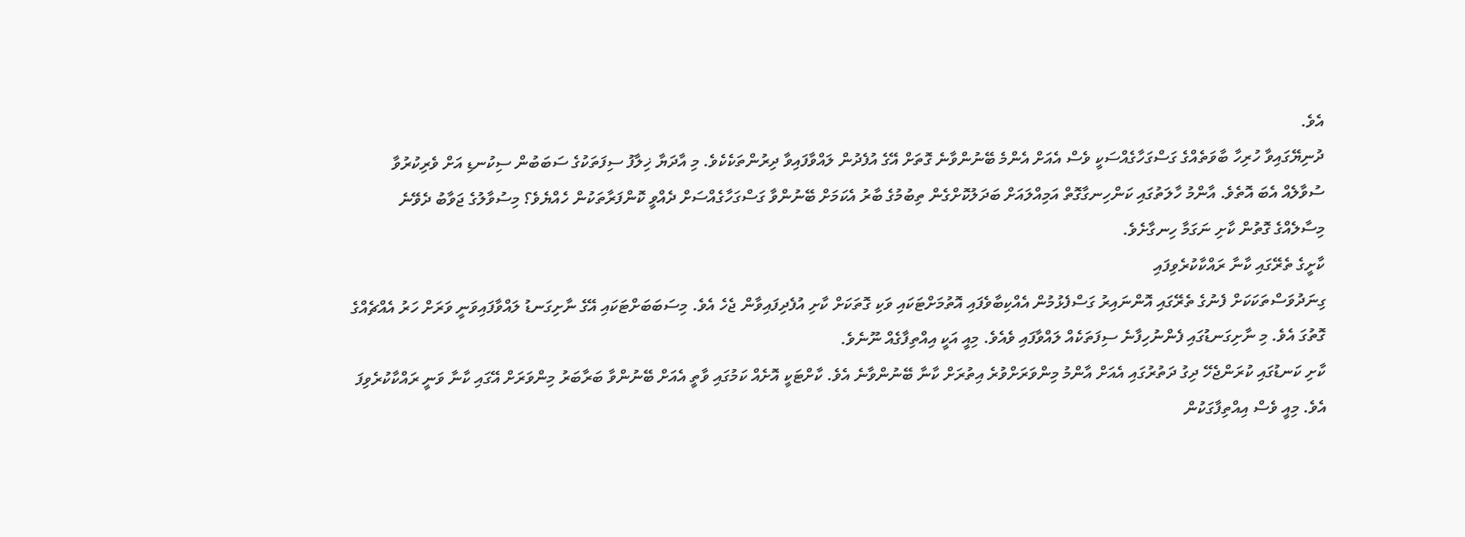އެވެ.
ދުނިޔޭގައިވާ ހުރިހާ ބާވަތެއްގެ ގަސްގަހާގެއްސަކީ ވެސް އެއަށް އެންމެ ބޭނުންވާނެ ގޮތަށް އޭގެ އުފެދުން ލައްވާފައިވާ ދިރުންތަކެކެވެ. މި އާދަޔާ ޚިލާފު ސިފަތަކުގެ ސަބަބުން ސިކުނޑި އަށް ވެރިކުރުވާ ސުވާލެއް އެބަ އޮތެވެ. އާންމު ހާލަތުގައި ކަންހިނގާގޮތް އަމިއްލައަށް ބަދަލުކޮށްގެން ތިބުމުގެ ބާރު އެކަމަށް ބޭނުންވާ ގަސްގަހާގެއްސަށް ދެއްވީ ކޮންފަރާތަކުން ހެއްޔެވެ؟ މިސުވާލުގެ ޖަވާބު ދެވޭނެ މިސާލެއްގެ ގޮތުން ކާށި ނަގަމާ ހިނގާށެވެ.
ކާށީގެ ތެރޭގައި ކާނާ ރައްކާކުރެވިފައި
ގިނަދުވަސްތަކަކަށް ފެނުގެ ތެރޭގައި އޮންނައިރު ގަސްފެޅުމުން އެއްކިބާވެފައި އޮތުމަށްޓަކައި ވަކި ގޮތަކަށް ކާށި އުފެދިފައިވާން ޖެހެ އެވެ. މިސަބަބަށްޓަކައި އޭގެ ނާށިގަނޑު ލައްވާފައިވަނީ ވަރަށް ހަރު އެއްޗެއްގެ ގޮތުގަ އެވެ. މި ނާށިގަނޑުގައި ފެންނުހިފާނެ ސިފަތަކެއް ލައްވާފައި ވެއެވެ. މިއީ އަކީ އިއްތިފާގެއް ނޫނެވެ.
ކާށި ކަނޑުގައި ކުރަންޖެހޭ ދިގު ދަތުރުގައި އެއަށް އާންމު މިންވަރަށްވުރެ އިތުރަށް ކާނާ ބޭނުންވާނެ އެވެ. ކާށްޓަކީ އޮށެއް ކަމުގައި ވާތީ އެއަށް ބޭނުންވާ ބަރާބަރު މިންވަރަށް އޭގައި ކާނާ ވަނީ ރައްކާކުރެވިފަ އެވެ. މިއީ ވެސް އިއްތިފާގަކުން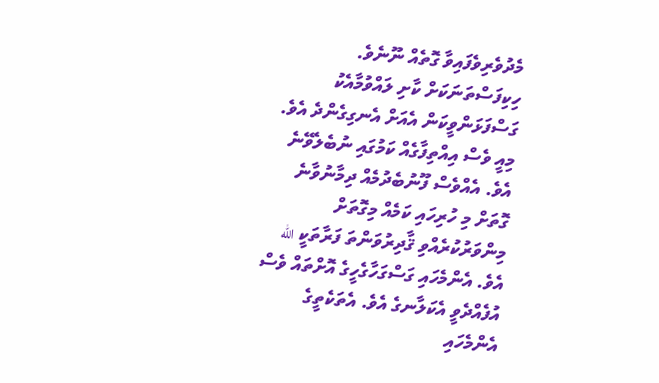މެދުވެރިވެފައިވާ ގޮތެއް ނޫނެވެ.
ހިކިފަސްތަނަކަށް ކާށި ލައްވުމާއެކު ގަސްފަޅަންވީކަން އެއަށް އެނގިގެންދެ އެވެ. މިއީ ވެސް އިއްތިފާގެއް ކަމުގައި ނުބެލެވޭނެ އެވެ. އެއްވެސް ފޫނުބެދުމެއް ދިމާނުވާނެ ގޮތަށް މި ހުރިހައި ކަމެއް މިގޮތަށް މިންވަރުކުރެއްވި ޤާދިރުވަންތަ ފަރާތަކީ الله އެވެ. އެންމެހައި ގަސްގަހާގެހީގެ އޮށްތައް ވެސް އުފެއްދެވީ އެކަލާނގެ އެވެ. އެތަކެތީގެ އެންމެހައި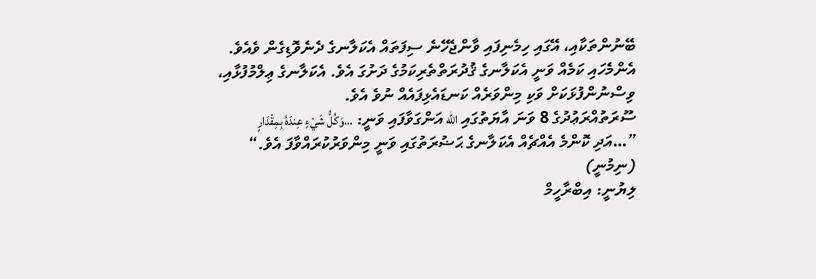ބޭނުންތަކާއި، އޭގައި ހިމެނިފައި ވާންޖެހޭނެ ސިފަތައް އެކަލާނގެ ދެނެވޮޑިގެން ވެއެވެ. އެންމެހައި ކަމެއް ވަނީ އެކަލާނގެ ޤުދުރަތްތެރިކަމުގެ ދަށުގަ އެވެ. އެކަލާނގެ ޢިލްމުފުޅާއި، ވިސްނުންފުޅަކަށް ވަކި މިންވަރެއް ކަނޑައެޅިފައެއް ނުވެ އެވެ.
ސޫރަތުއްރަޢުދުގެ 8 ވަނަ އާޔަތުގައި الله އަންގަވާފައި ވަނީ: …وَكُلُّ شَيْءٍ عِندَهُ بِمِقْدَارٍ‌
”…އަދި ކޮންމެ އެއްޗެއް އެކަލާނގެ ޙަޟުރަތުގައި ވަނީ މިންވަރުކުރައްވާފަ އެވެ.“
(ނިމުނީ)
ލިޔުނީ: އިބްރާހީމް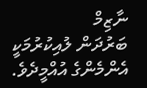ނާޒިމް
ބަރުދަން ލުއިކުރުމަކީ އެންމެންގެ އުއްމީދެވެ.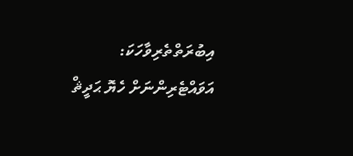އިބުރަތްތެރިވާހަކަ: އަވައްޓެރިންނަށް ހެޔޮ ޙަދީޘް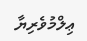ޢިލްމުވެރިޔާ